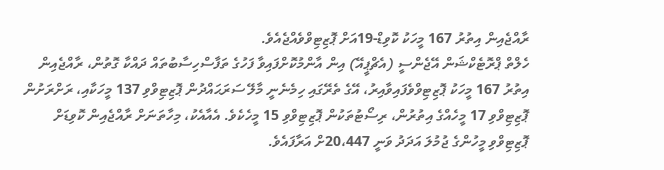ރާއްޖެއިން އިތުރު 167 މީހަކު ކޮވިޑް-19އަށް ޕޮޒިޓިވްވެއްޖެއެވެ.
ހެލްތް ޕްރޮޓެކްޝަން އޭޖެންސީ (އެޗްޕީއޭ) އިން އާންމުކޮށްފައިވާ ފަހުގެ ތަފާސްހިސާބުތައް ދައްކާ ގޮތުން، ރާއްޖެއިން އިތުރު 167 މީހަކު ޕޮޒިޓިވްވެފައިވާއިރު، އޭގެ ތެރޭގައި ހިމެނެނީ މާލޭ ސަރަޙައްދުން ޕޮޒިޓިވްވި 137 މީހަކާއި، ރަށްރަށުން ޕޮޒިޓިވްވި 17 މީހެއްގެ އިތުރުން، ރިސޯޓުތަކުން ޕޮޒިޓިވްވި 15 މީހެކެވެ. އެއާއެކު، މިހާތަނަށް ރާއްޖެއިން ކޮވިޑަށް ޕޮޒިޓިވްވި މީހުންގެ ޖުމުލަ އަދަދު ވަނީ 20،447ށް އަރާފައެވެ.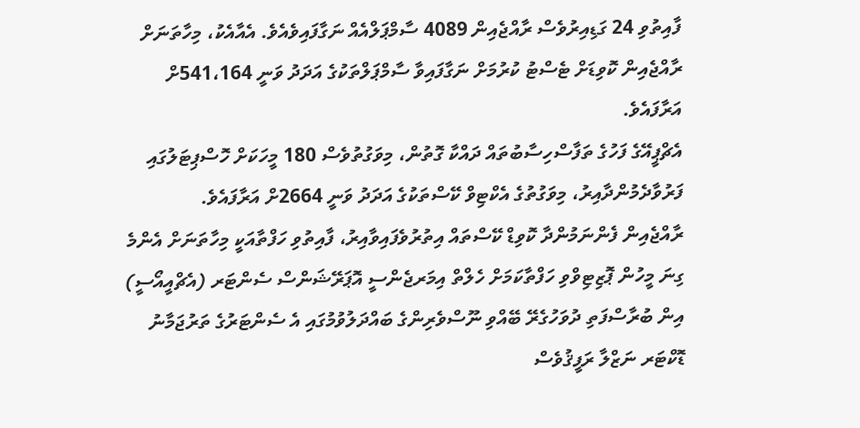ފާއިތުވި 24 ގަޑިއިރުވެސް ރާއްޖެއިން 4089 ސާމްޕަލްއެއް ނަގާފައިވެއެވެ. އެއާއެކު، މިހާތަނަށް ރާއްޖެއިން ކޮވިޑަށް ޓެސްޓު ކުރުމަށް ނަގާފައިވާ ސާމްޕަލްތަކުގެ އަދަދު ވަނީ 541،164ށް އަރާފައެވެ.
އެޗްޕީއޭގެ ފަހުގެ ތަފާސްހިސާބުތައް ދައްކާ ގޮތުން، މިވަގުތުވެސް 180 މީހަކަށް ހޮސްޕިޓަލުގައި ފަރުވާދެމުންދާއިރު، މިވަގުތުގެ އެކްޓިވް ކޭސްތަކުގެ އަދަދު ވަނީ 2664ށް އަރާފައެވެ.
ރާއްޖެއިން ފެންނަމުންދާ ކޮވިޑް ކޭސްތައް އިތުރުވެފައިވާއިރު، ފާއިތުވި ހަފްތާއަކީ މިހާތަނަށް އެންމެ ގިނަ މީހުން ޕޮޒިޓިވްވި ހަފްތާކަމަށް ހެލްތް އިމަރޖެންސީ އޮޕަރޭޝަންސް ސެންޓަރ (އެޗްއީއޯސީ) އިން ބުރާސްފަތި ދުވަހުގެރޭ ބޭއްވި ނޫސްވެރިންގެ ބައްދަލުވުމުގައި އެ ސެންޓަރުގެ ތަރުޖަމާނު ޑޮކްޓަރ ނަޒްލާ ރަފީޤުވެސް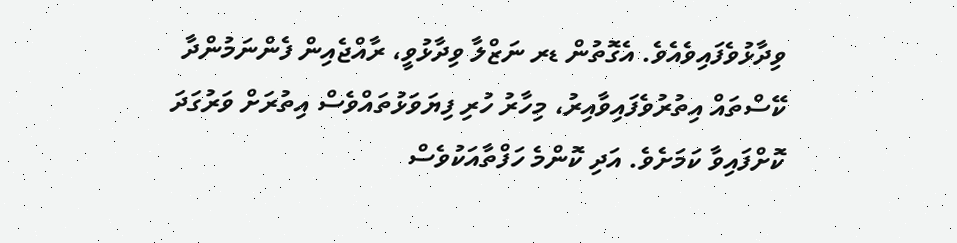ވިދާޅުވެފައިވެއެވެ. އެގޮތުން ޑރ ނަޒްލާ ވިދާޅުވީ، ރާއްޖެއިން ފެންނަމުންދާ ކޭސްތައް އިތުރުވެފައިވާއިރު، މިހާރު ހުރި ފިޔަވަޅުތައްވެސް އިތުރަށް ވަރުގަދަ ކޮށްފައިވާ ކަމަށެވެ. އަދި ކޮންމެ ހަފްތާއަކުވެސް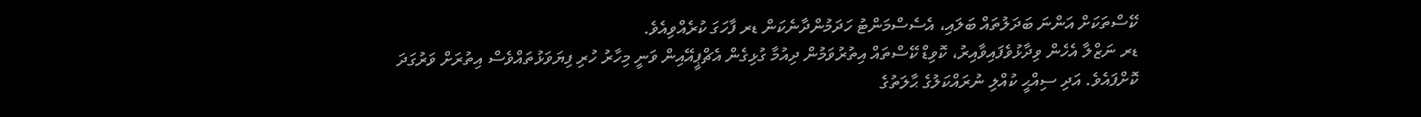ކޭސްތަކަށް އަންނަ ބަދަލުތައް ބަލައި، އެސެސްމަންޓު ހަދަމުންދާނެކަން ޑރ ފާހަގަ ކުރެއްވިއެވެ.
ޑރ ނަޒްލާ އެހެން ވިދާޅުވެފައިވާއިރު، ކޮވިޑް ކޭސްތައް އިތުރުވަމުން ދިއުމާ ގުޅިގެން އެޗްޕީއޭއިން ވަނީ މިހާރު ހުރި ފިޔަވަޅުތައްވެސް އިތުރަށް ވަރުގަދަ ކޮށްފައެވެ. އަދި ސިއްޙީ ކުއްލި ނުރައްކަލުގެ ޙާލަތުގެ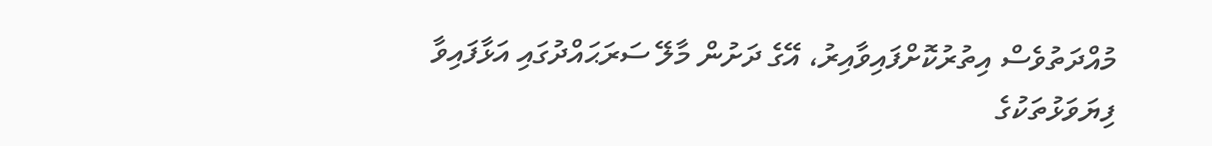މުއްދަތުވެސް އިތުރުކޮށްފައިވާއިރު، އޭގެ ދަށުން މާލޭ ސަރަޙައްދުގައި އަޅާފައިވާ ފިޔަވަޅުތަކުގެ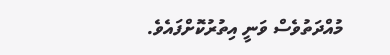މުއްދަތުވެސް ވަނީ އިތުރުކޮށްފައެވެ.